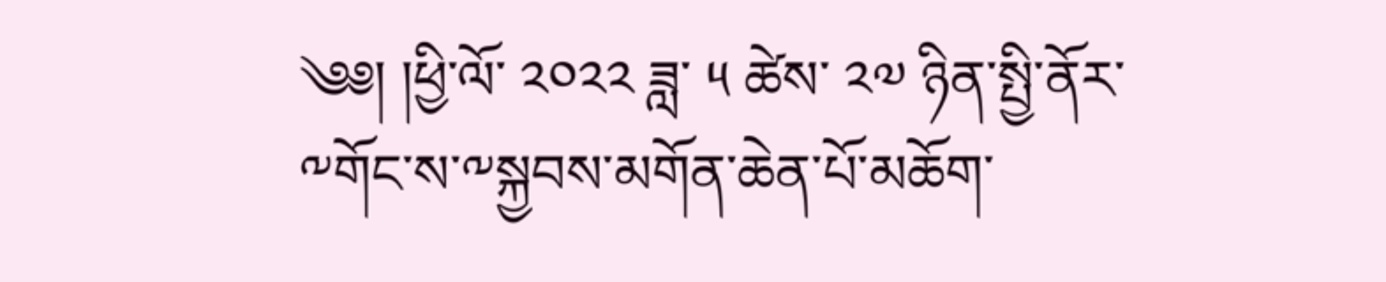༄༅། །ཕྱི་ལོ་ ༢༠༢༢ ཟླ་ ༥ ཚེས་ ༢༧ ཉིན་སྤྱི་ནོར་༸གོང་ས་༸སྐྱབས་མགོན་ཆེན་པོ་མཆོག་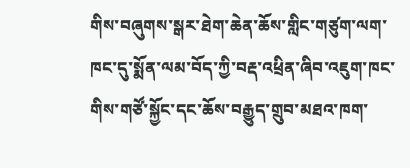གིས་བཞུགས་སྒར་ཐེག་ཆེན་ཆོས་གླིང་གཙུག་ལག་ཁང་དུ་སྨོན་ལམ་བོད་ཀྱི་བརྡ་འཕྲིན་ཞིབ་འཇུག་ཁང་གིས་གཙོ་སྐྱོང་དང་ཆོས་བརྒྱུད་གྲུབ་མཐའ་ཁག་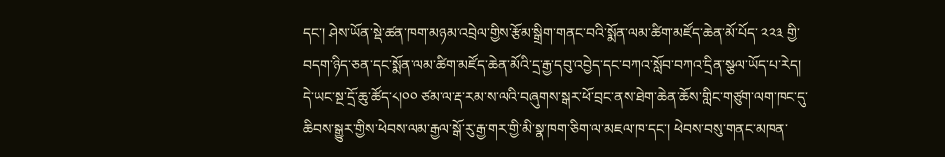དང་། ཤེས་ཡོན་སྡེ་ཚན་ཁག་མཉམ་འབྲེལ་གྱིས་རྩོམ་སྒྲིག་གནང་བའི་སྨོན་ལམ་ཚིག་མཛོད་ཆེན་མོ་པོད་ ༢༢༣ གྱི་བདག་ཉིད་ཅན་དང་སྨོན་ལམ་ཚིག་མཛོད་ཆེན་མོའི་དྲ་རྒྱ་དབུ་འབྱེད་དང་བཀའ་སློབ་བཀའ་དྲིན་སྩལ་ཡོད་པ་རེད།
དེ་ཡང་སྔ་དྲོ་ཆུ་ཚོད་༨།༠༠ ཙམ་ལ་རྡ་རམ་ས་ལའི་བཞུགས་སྒར་ཕོ་བྲང་ནས་ཐེག་ཆེན་ཆོས་གླིང་གཙུག་ལག་ཁང་དུ་ཆིབས་སྒྱུར་གྱིས་ཕེབས་ལམ་རྒྱལ་སྒོ་རུ་རྒྱ་གར་གྱི་མི་སྣ་ཁག་ཅིག་ལ་མཇལ་ཁ་དང་། ཕེབས་བསུ་གནང་མཁན་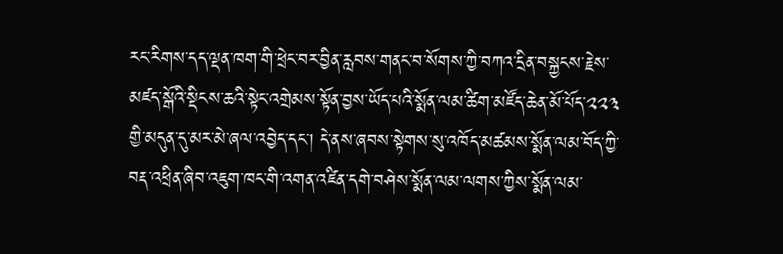རང་རིགས་དད་ལྡན་ཁག་གི་ཕྲེང་བར་བྱིན་རླབས་གནང་བ་སོགས་ཀྱི་བཀའ་དྲིན་བསྐྱངས་རྗེས་མཛད་སྒོའི་སྡིངས་ཆའི་སྟེང་འགྲེམས་སྟོན་བྱས་ཡོད་པའི་སྨོན་ལམ་ཚིག་མཛོད་ཆེན་མོ་པོད་༢༢༣ གྱི་མདུན་དུ་མར་མེ་ཞལ་འབྱེད་དང་། དེ་ནས་ཞབས་སྟེགས་སུ་འཁོད་མཚམས་སྨོན་ལམ་བོད་ཀྱི་བརྡ་འཕྲིན་ཞིབ་འཇུག་ཁང་གི་འགན་འཛིན་དགེ་བཤེས་སྨོན་ལམ་ལགས་ཀྱིས་སྨོན་ལམ་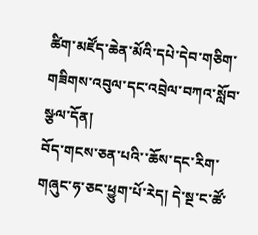ཚིག་མཛོད་ཆེན་མོའི་དཔེ་དེབ་གཅིག་གཟིགས་འབུལ་དང་འབྲེལ་བཀའ་སློབ་སྩལ་དོན།
བོད་གངས་ཅན་པའི་་ཆོས་དང་རིག་གཞུང་ཧ་ཅང་ཕྱུག་པོ་རེད། དེ་སྔ་ང་ཚོ་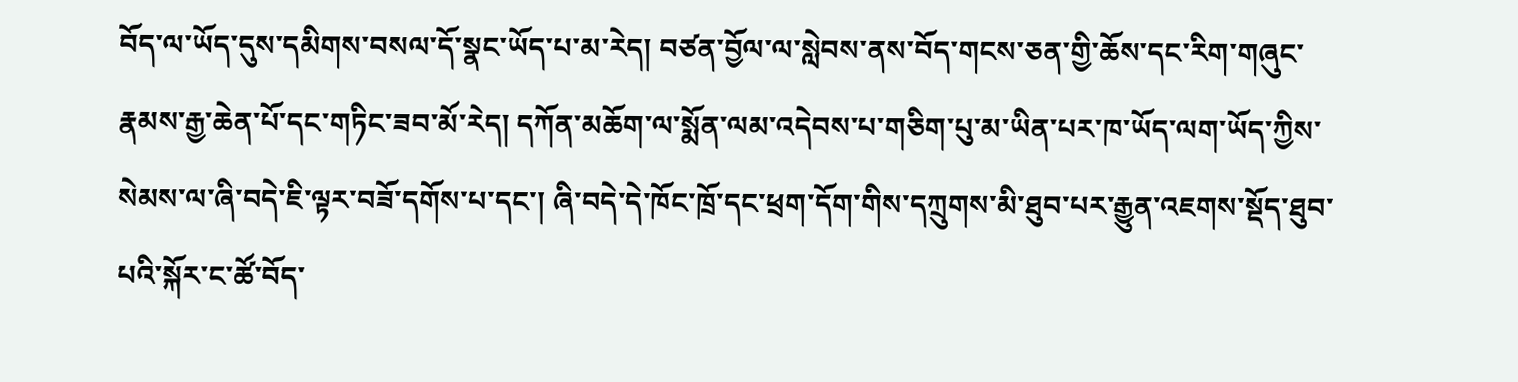བོད་ལ་ཡོད་དུས་དམིགས་བསལ་དོ་སྣང་ཡོད་པ་མ་རེད། བཙན་བྱོལ་ལ་སླེབས་ནས་བོད་གངས་ཅན་གྱི་ཆོས་དང་རིག་གཞུང་རྣམས་རྒྱ་ཆེན་པོ་དང་གཏིང་ཟབ་མོ་རེད། དཀོན་མཆོག་ལ་སྨོན་ལམ་འདེབས་པ་གཅིག་པུ་མ་ཡིན་པར་ཁ་ཡོད་ལག་ཡོད་ཀྱིས་སེམས་ལ་ཞི་བདེ་ཇི་ལྟར་བཟོ་དགོས་པ་དང་། ཞི་བདེ་དེ་ཁོང་ཁྲོ་དང་ཕྲག་དོག་གིས་དཀྲུགས་མི་ཐུབ་པར་རྒྱུན་འཇགས་སྡོད་ཐུབ་པའི་སྐོར་ང་ཚོ་བོད་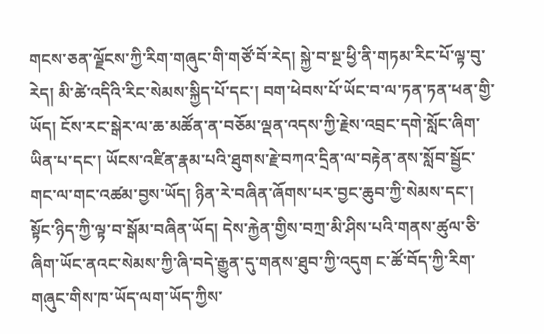གངས་ཅན་ལྗོངས་ཀྱི་རིག་གཞུང་གི་གཙོ་བོ་རེད། སྐྱེ་བ་སྔ་ཕྱི་ནི་གཏམ་རིང་པོ་ལྟ་བུ་རེད། མི་ཚེ་འདིའི་རིང་སེམས་སྐྱིད་པོ་དང་། བག་ཕེབས་པོ་ཡོང་བ་ལ་ཏན་ཏན་ཕན་གྱི་ཡོད། ངོས་རང་སྒེར་ལ་ཆ་མཚོན་ན་བཅོམ་ལྡན་འདས་ཀྱི་རྗེས་འབྲང་དགེ་སློང་ཞིག་ཡིན་པ་དང་། ཡོངས་འཛིན་རྣམ་པའི་ཐུགས་རྗེ་བཀའ་དྲིན་ལ་བརྟེན་ནས་སློབ་སྦྱོང་གང་ལ་གང་འཚམ་བྱས་ཡོད། ཉིན་རེ་བཞིན་ཞོགས་པར་བྱང་ཆུབ་ཀྱི་སེམས་དང་། སྟོང་ཉིད་ཀྱི་ལྟ་བ་སྒོམ་བཞིན་ཡོད། དེས་རྐྱེན་གྱིས་བཀྲ་མི་ཤིས་པའི་གནས་ཚུལ་ཅི་ཞིག་ཡོང་ནའང་སེམས་ཀྱི་ཞི་བདེ་རྒྱུན་དུ་གནས་ཐུབ་ཀྱི་འདུག ང་ཚོ་བོད་ཀྱི་རིག་གཞུང་གིས་ཁ་ཡོད་ལག་ཡོད་ཀྱིས་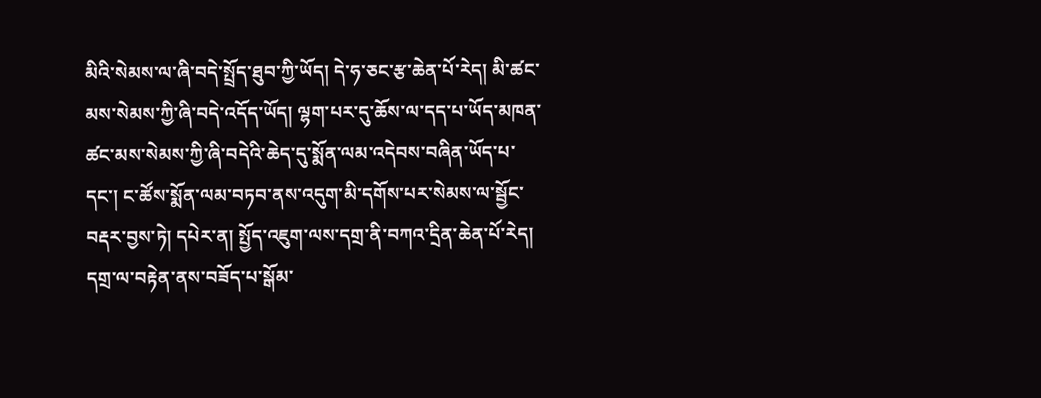མིའི་སེམས་ལ་ཞི་བདེ་སྤྲོད་ཐུབ་ཀྱི་ཡོད། དེ་ཧ་ཅང་རྩ་ཆེན་པོ་རེད། མི་ཚང་མས་སེམས་ཀྱི་ཞི་བདེ་འདོད་ཡོད། ལྷག་པར་དུ་ཆོས་ལ་དད་པ་ཡོད་མཁན་ཚང་མས་སེམས་ཀྱི་ཞི་བདེའི་ཆེད་དུ་སྨོན་ལམ་འདེབས་བཞིན་ཡོད་པ་དང་། ང་ཚོས་སྨོན་ལམ་བཏབ་ནས་འདུག་མི་དགོས་པར་སེམས་ལ་སྦྱོང་བརྡར་བྱས་ཏེ། དཔེར་ན། སྤྱོད་འཇུག་ལས་དགྲ་ནི་བཀའ་དྲིན་ཆེན་པོ་རེད། དགྲ་ལ་བརྟེན་ནས་བཟོད་པ་སྒོམ་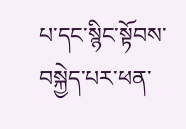པ་དང་སྙིང་སྟོབས་བསྐྱེད་པར་ཕན་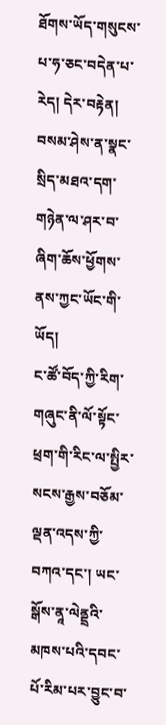ཐོགས་ཡོད་གསུངས་པ་ཧ་ཅང་བདེན་པ་རེད། དེར་བརྟེན། བསམ་ཤེས་ན་སྣང་སྲིད་མཐའ་དག་གཉེན་ལ་ཤར་བ་ཞིག་ཆོས་ཕྱོགས་ནས་ཀྱང་ཡོང་གི་ཡོད།
ང་ཚོ་བོད་ཀྱི་རིག་གཞུང་ནི་ལོ་སྟོང་ཕྲག་གི་རིང་ལ་སྤྱིར་སངས་རྒྱས་བཅོམ་ལྡན་འདས་ཀྱི་བཀའ་དང་། ཡང་སྒོས་ནཱ་ལེནྡྲའི་མཁས་པའི་དབང་པོ་རིམ་པར་བྱུང་བ་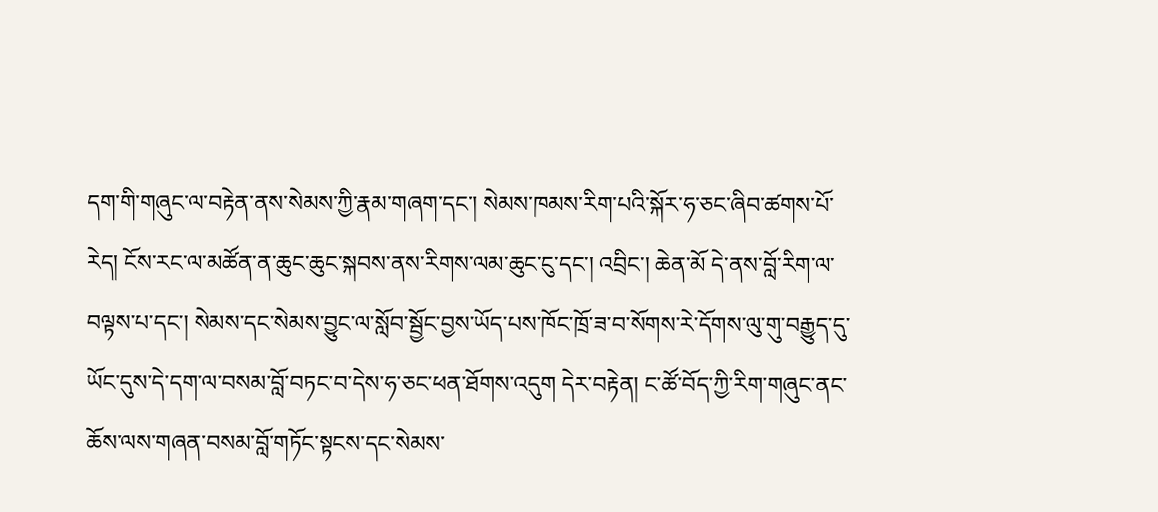དག་གི་གཞུང་ལ་བརྟེན་ནས་སེམས་ཀྱི་རྣམ་གཞག་དང་། སེམས་ཁམས་རིག་པའི་སྐོར་ཧ་ཅང་ཞིབ་ཚགས་པོ་རེད། ངོས་རང་ལ་མཚོན་ན་ཆུང་ཆུང་སྐབས་ནས་རིགས་ལམ་ཆུང་ངུ་དང་། འབྲིང་། ཆེན་མོ དེ་ནས་བློ་རིག་ལ་བལྟས་པ་དང་། སེམས་དང་སེམས་བྱུང་ལ་སློབ་སྦྱོང་བྱས་ཡོད་པས་ཁོང་ཁྲོ་ཟ་བ་སོགས་རེ་དོགས་ལུ་གུ་བརྒྱུད་དུ་ཡོང་དུས་དེ་དག་ལ་བསམ་བློ་བཏང་བ་དེས་ཧ་ཅང་ཕན་ཐོགས་འདུག དེར་བརྟེན། ང་ཚོ་བོད་ཀྱི་རིག་གཞུང་ནང་ཆོས་ལས་གཞན་བསམ་བློ་གཏོང་སྟངས་དང་སེམས་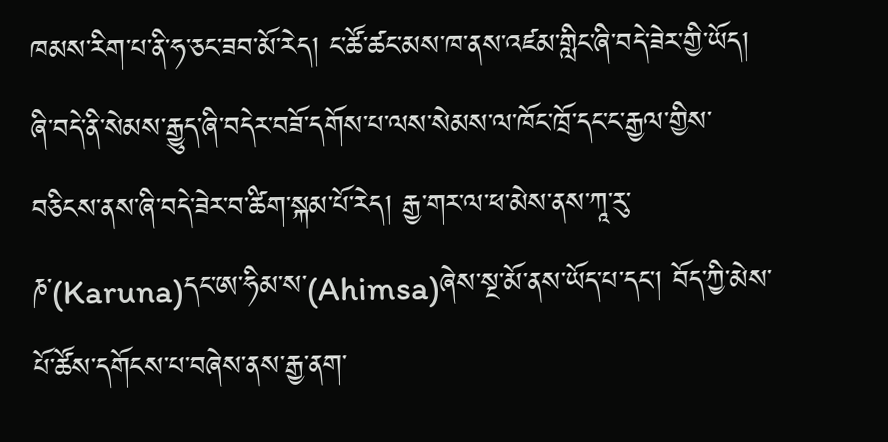ཁམས་རིག་པ་ནི་ཧ་ཅང་ཟབ་མོ་རེད། ང་ཚོ་ཚང་མས་ཁ་ནས་འཛམ་གླིང་ཞི་བདེ་ཟེར་གྱི་ཡོད། ཞི་བདེ་ནི་སེམས་རྒྱུད་ཞི་བདེར་བཟོ་དགོས་པ་ལས་སེམས་ལ་ཁོང་ཁྲོ་དང་ང་རྒྱལ་གྱིས་བཅིངས་ནས་ཞི་བདེ་ཟེར་བ་ཚིག་སྐམ་པོ་རེད། རྒྱ་གར་ལ་ཕ་མེས་ནས་ཀཱ་རུ་ཎ་(Karuna)དང་ཨ་ཧིམ་ས་(Ahimsa)ཞེས་སྔ་མོ་ནས་ཡོད་པ་དང་། བོད་ཀྱི་མེས་པོ་ཚོས་དགོངས་པ་བཞེས་ནས་རྒྱ་ནག་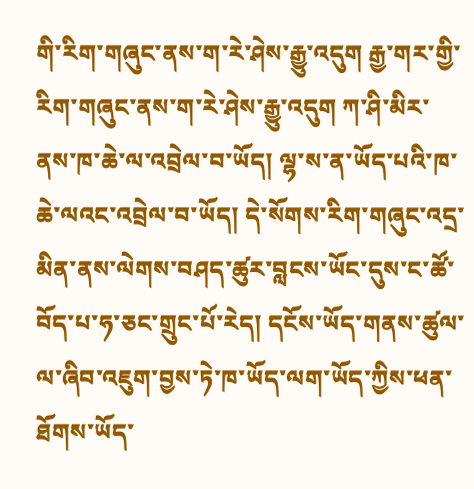གི་རིག་གཞུང་ནས་ག་རེ་ཤེས་རྒྱུ་འདུག རྒྱ་གར་གྱི་རིག་གཞུང་ནས་ག་རེ་ཤེས་རྒྱུ་འདུག ཀ་ཤི་མིར་ནས་ཁ་ཆེ་ལ་འབྲེལ་བ་ཡོད། ལྷ་ས་ན་ཡོད་པའི་ཁ་ཆེ་ལའང་འབྲེལ་བ་ཡོད། དེ་སོགས་རིག་གཞུང་འདྲ་མིན་ནས་ལེགས་བཤད་ཚུར་བླངས་ཡོང་དུས་ང་ཚོ་བོད་པ་ཧ་ཅང་གྲུང་པོ་རེད། དངོས་ཡོད་གནས་ཚུལ་ལ་ཞིབ་འཇུག་བྱས་ཏེ་ཁ་ཡོད་ལག་ཡོད་ཀྱིས་ཕན་ཐོགས་ཡོད་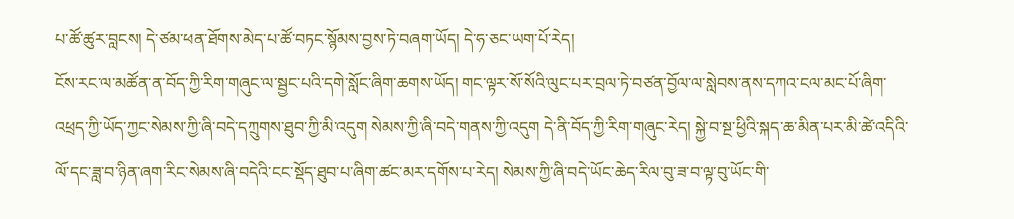པ་ཚོ་ཚུར་བླངས། དེ་ཙམ་ཕན་ཐོགས་མེད་པ་ཚོ་བཏང་སྙོམས་བྱས་ཏེ་བཞག་ཡོད། དེ་ཧ་ཅང་ཡག་པོ་རེད།
ངོས་རང་ལ་མཚོན་ན་བོད་ཀྱི་རིག་གཞུང་ལ་སྦྱང་པའི་དགེ་སློང་ཞིག་ཆགས་ཡོད། གང་ལྟར་སོ་སོའི་ལུང་པར་བྲལ་ཏེ་བཙན་བྱོལ་ལ་སླེབས་ནས་དཀའ་ངལ་མང་པོ་ཞིག་འཕྲད་ཀྱི་ཡོད་ཀྱང་སེམས་ཀྱི་ཞི་བདེ་དཀྲུགས་ཐུབ་ཀྱི་མི་འདུག སེམས་ཀྱི་ཞི་བདེ་གནས་ཀྱི་འདུག དེ་ནི་བོད་ཀྱི་རིག་གཞུང་རེད། སྐྱེ་བ་སྔ་ཕྱིའི་སྐད་ཆ་མིན་པར་མི་ཚེ་འདིའི་ལོ་དང་ཟླ་བ་ཉིན་ཞག་རིང་སེམས་ཞི་བདེའི་ངང་སྡོད་ཐུབ་པ་ཞིག་ཚང་མར་དགོས་པ་རེད། སེམས་ཀྱི་ཞི་བདེ་ཡོང་ཆེད་རིལ་བུ་ཟ་བ་ལྟ་བུ་ཡོང་གི་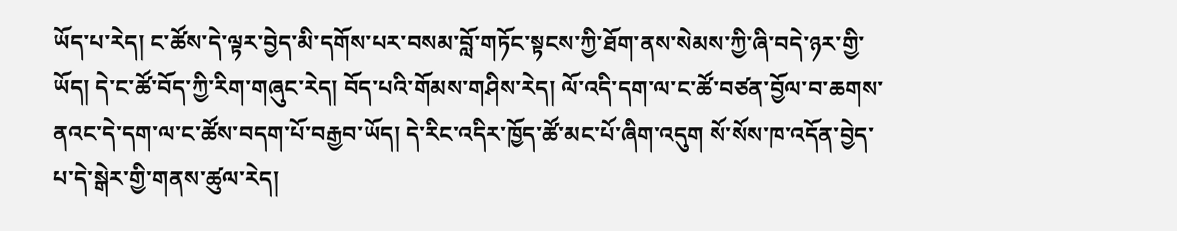ཡོད་པ་རེད། ང་ཚོས་དེ་ལྟར་བྱེད་མི་དགོས་པར་བསམ་བློ་གཏོང་སྟངས་ཀྱི་ཐོག་ནས་སེམས་ཀྱི་ཞི་བདེ་ཉར་གྱི་ཡོད། དེ་ང་ཚོ་བོད་ཀྱི་རིག་གཞུང་རེད། བོད་པའི་གོམས་གཤིས་རེད། ལོ་འདི་དག་ལ་ང་ཚོ་བཙན་བྱོལ་བ་ཆགས་ནའང་དེ་དག་ལ་ང་ཚོས་བདག་པོ་བརྒྱབ་ཡོད། དེ་རིང་འདིར་ཁྱོད་ཚོ་མང་པོ་ཞིག་འདུག སོ་སོས་ཁ་འདོན་བྱེད་པ་དེ་སྒེར་གྱི་གནས་ཚུལ་རེད།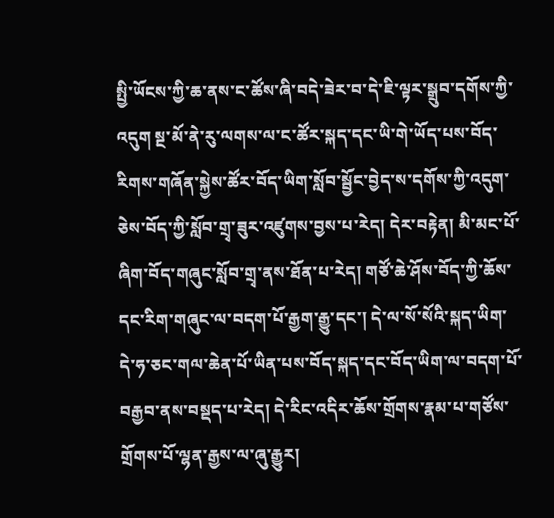སྤྱི་ཡོངས་ཀྱི་ཆ་ནས་ང་ཚོས་ཞི་བདེ་ཟེར་བ་དེ་ཇི་ལྟར་སྒྲུབ་དགོས་ཀྱི་འདུག སྔ་མོ་ནེ་རུ་ལགས་ལ་ང་ཚོར་སྐད་དང་ཡི་གེ་ཡོད་པས་བོད་རིགས་གཞོན་སྐྱེས་ཚོར་བོད་ཡིག་སློབ་སྦྱོང་བྱེད་ས་དགོས་ཀྱི་འདུག་ཅེས་བོད་ཀྱི་སློབ་གྲྭ་ཟུར་འཛུགས་བྱས་པ་རེད། དེར་བརྟེན། མི་མང་པོ་ཞིག་བོད་གཞུང་སློབ་གྲྭ་ནས་ཐོན་པ་རེད། གཙོ་ཆེ་ཤོས་བོད་ཀྱི་ཆོས་དང་རིག་གཞུང་ལ་བདག་པོ་རྒྱག་རྒྱུ་དང་། དེ་ལ་སོ་སོའི་སྐད་ཡིག་དེ་ཧ་ཅང་གལ་ཆེན་པོ་ཡིན་པས་བོད་སྐད་དང་བོད་ཡིག་ལ་བདག་པོ་བརྒྱབ་ནས་བསྡད་པ་རེད། དེ་རིང་འདིར་ཆོས་གྲོགས་རྣམ་པ་གཙོས་གྲོགས་པོ་ལྷན་རྒྱས་ལ་ཞུ་རྒྱུར།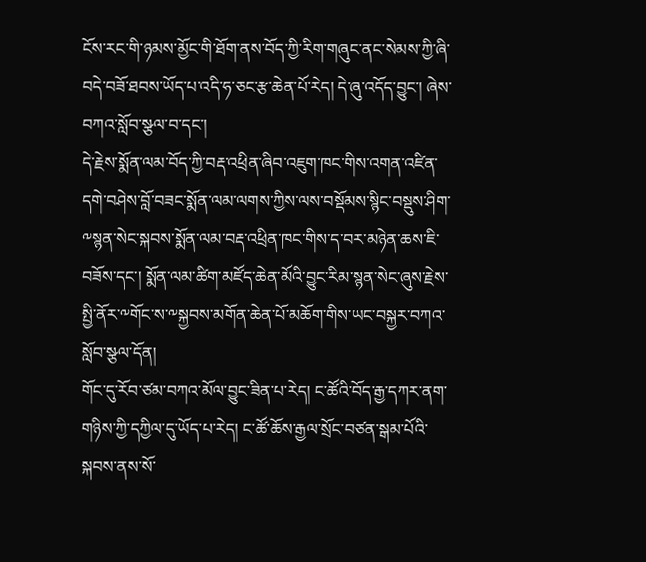ངོས་རང་གི་ཉམས་མྱོང་གི་ཐོག་ནས་བོད་ཀྱི་རིག་གཞུང་ནང་སེམས་ཀྱི་ཞི་བདེ་བཟོ་ཐབས་ཡོད་པ་འདི་ཧ་ཅང་རྩ་ཆེན་པོ་རེད། དེ་ཞུ་འདོད་བྱུང་། ཞེས་བཀའ་སློབ་སྩལ་བ་དང་།
དེ་རྗེས་སྨོན་ལམ་བོད་ཀྱི་བརྡ་འཕྲིན་ཞིབ་འཇུག་ཁང་གིས་འགན་འཛིན་དགེ་བཤེས་བློ་བཟང་སྨོན་ལམ་ལགས་ཀྱིས་ལས་བསྡོམས་སྙིང་བསྡུས་ཤིག་༸སྙན་སེང་སྐབས་སྨོན་ལམ་བརྡ་འཕྲིན་ཁང་གིས་ད་བར་མཉེན་ཆས་ཇི་བཟོས་དང་། སྨོན་ལམ་ཚིག་མཛོད་ཆེན་མོའི་བྱུང་རིམ་སྙན་སེང་ཞུས་རྗེས་སྤྱི་ནོར་༸གོང་ས་༸སྐྱབས་མགོན་ཆེན་པོ་མཆོག་གིས་ཡང་བསྐྱར་བཀའ་སློབ་སྩལ་དོན།
གོང་དུ་རོབ་ཙམ་བཀའ་མོལ་བྱུང་ཟིན་པ་རེད། ང་ཚོའི་བོད་རྒྱ་དཀར་ནག་གཉིས་ཀྱི་དཀྱིལ་དུ་ཡོད་པ་རེད། ང་ཚོ་ཆོས་རྒྱལ་སྲོང་བཙན་སྒམ་པོའི་སྐབས་ནས་སོ་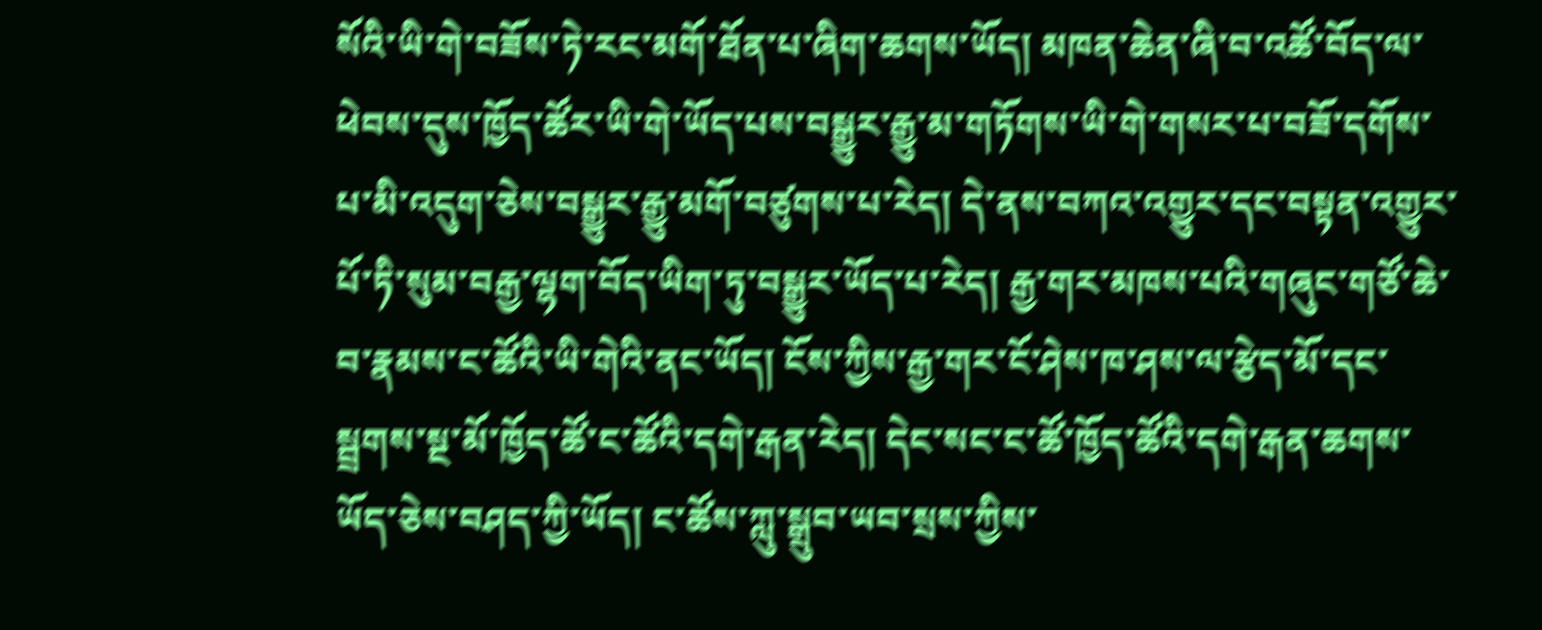སོའི་ཡི་གེ་བཟོས་ཏེ་རང་མགོ་ཐོན་པ་ཞིག་ཆགས་ཡོད། མཁན་ཆེན་ཞི་བ་འཚོ་བོད་ལ་ཕེབས་དུས་ཁྱོད་ཚོར་ཡི་གེ་ཡོད་པས་བསྒྱུར་རྒྱུ་མ་གཏོགས་ཡི་གེ་གསར་པ་བཟོ་དགོས་པ་མི་འདུག་ཅེས་བསྒྱུར་རྒྱུ་མགོ་བཙུགས་པ་རེད། དེ་ནས་བཀའ་འགྱུར་དང་བསྟན་འགྱུར་པོ་ཏི་སུམ་བརྒྱ་ལྷག་བོད་ཡིག་ཏུ་བསྒྱུར་ཡོད་པ་རེད། རྒྱ་གར་མཁས་པའི་གཞུང་གཙོ་ཆེ་བ་རྣམས་ང་ཚོའི་ཡི་གེའི་ནང་ཡོད། ངོས་ཀྱིས་རྒྱ་གར་ངོ་ཤེས་ཁ་ཤས་ལ་རྩེད་མོ་དང་སྦྲགས་སྔ་མོ་ཁྱོད་ཚོ་ང་ཚོའི་དགེ་རྒན་རེད། དེང་སང་ང་ཚོ་ཁྱོད་ཚོའི་དགེ་རྒན་ཆགས་ཡོད་ཅེས་བཤད་ཀྱི་ཡོད། ང་ཚོས་ཀླུ་སྒྲུབ་ཡབ་སྲས་ཀྱིས་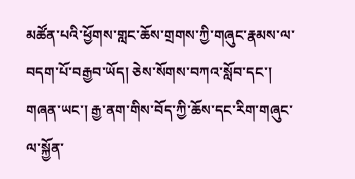མཚོན་པའི་ཕྱོགས་གླང་ཆོས་གྲགས་ཀྱི་གཞུང་རྣམས་ལ་བདག་པོ་བརྒྱབ་ཡོད། ཅེས་སོགས་བཀའ་སློབ་དང་།
གཞན་ཡང་། རྒྱ་ནག་གིས་བོད་ཀྱི་ཆོས་དང་རིག་གཞུང་ལ་སྐྱོན་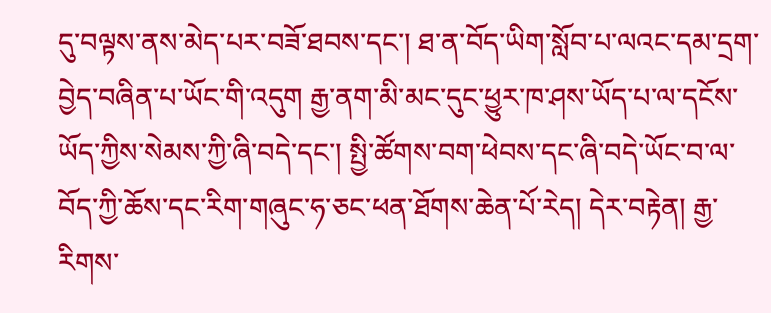དུ་བལྟས་ནས་མེད་པར་བཟོ་ཐབས་དང་། ཐ་ན་བོད་ཡིག་སློབ་པ་ལའང་དམ་དྲག་བྱེད་བཞིན་པ་ཡོང་གི་འདུག རྒྱ་ནག་མི་མང་དུང་ཕྱུར་ཁ་ཤས་ཡོད་པ་ལ་དངོས་ཡོད་ཀྱིས་སེམས་ཀྱི་ཞི་བདེ་དང་། སྤྱི་ཚོགས་བག་ཕེབས་དང་ཞི་བདེ་ཡོང་བ་ལ་བོད་ཀྱི་ཆོས་དང་རིག་གཞུང་ཧ་ཅང་ཕན་ཐོགས་ཆེན་པོ་རེད། དེར་བརྟེན། རྒྱ་རིགས་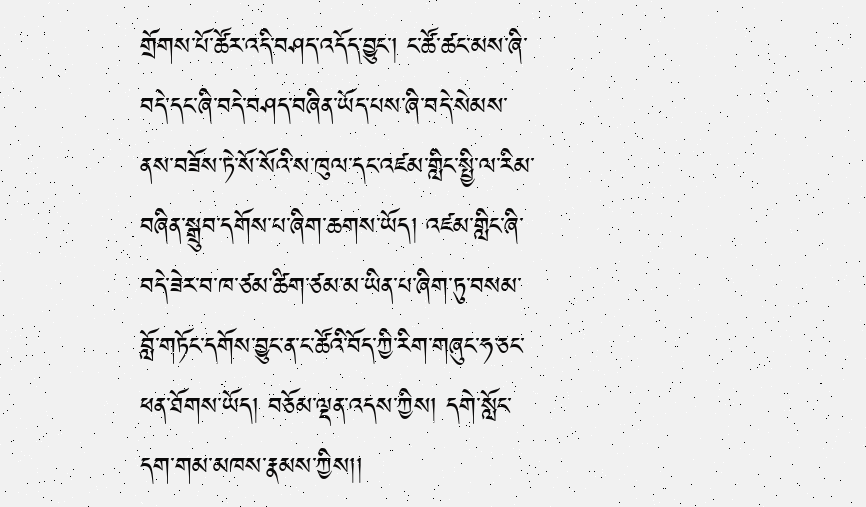གྲོགས་པོ་ཚོར་འདི་བཤད་འདོད་བྱུང་། ང་ཚོ་ཚང་མས་ཞི་བདེ་དང་ཞི་བདེ་བཤད་བཞིན་ཡོད་པས་ཞི་བདེ་སེམས་ནས་བཟོས་ཏེ་སོ་སོའི་ས་ཁུལ་དང་འཛམ་གླིང་སྤྱི་ལ་རིམ་བཞིན་སྒྲུབ་དགོས་པ་ཞིག་ཆགས་ཡོད། འཛམ་གླིང་ཞི་བདེ་ཟེར་བ་ཁ་ཙམ་ཚིག་ཙམ་མ་ཡིན་པ་ཞིག་ཏུ་བསམ་བློ་གཏོང་དགོས་བྱུང་ན་ང་ཚོའི་བོད་ཀྱི་རིག་གཞུང་ཧ་ཅང་ཕན་ཐོགས་ཡོད། བཅོམ་ལྡན་འདས་ཀྱིས། དགེ་སློང་དག་གམ་མཁས་རྣམས་ཀྱིས།།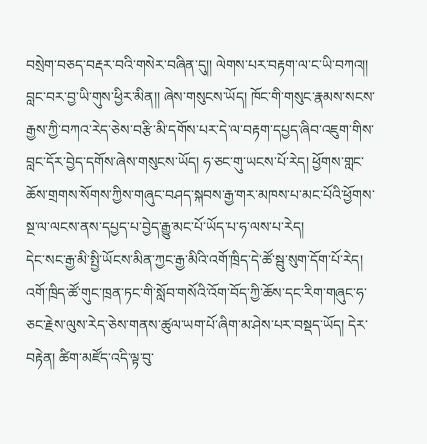བསྲེག་བཅད་བརྡར་བའི་གསེར་བཞིན་དུ།། ལེགས་པར་བརྟག་ལ་ང་ཡི་བཀའ།། བླང་བར་བྱ་ཡི་གུས་ཕྱིར་མིན།། ཞེས་གསུངས་ཡོད། ཁོང་གི་གསུང་རྣམས་སངས་རྒྱས་ཀྱི་བཀའ་རེད་ཅེས་བརྩི་མི་དགོས་པར་དེ་ལ་བརྟག་དཔྱད་ཞིབ་འཇུག་གིས་བླང་དོར་བྱེད་དགོས་ཞེས་གསུངས་ཡོད། ཧ་ཅང་གུ་ཡངས་པོ་རེད། ཕྱོགས་གླང་ཆོས་གྲགས་སོགས་ཀྱིས་གཞུང་བཤད་སྐབས་རྒྱ་གར་མཁས་པ་མང་པོའི་ཕྱོགས་སྔ་ལ་ལངས་ནས་དཔྱད་པ་བྱེད་རྒྱུ་མང་པོ་ཡོད་པ་ཧ་ལས་པ་རེད།
དེང་སང་རྒྱ་མི་སྤྱི་ཡོངས་མིན་ཀྱང་རྒྱ་མིའི་འགོ་ཁྲིད་དེ་ཚོ་སྦུ་སུག་དོག་པོ་རེད། འགོ་ཁྲིད་ཚོ་གུང་ཁྲན་ཏང་གི་སློབ་གསོའི་འོག་བོད་ཀྱི་ཆོས་དང་རིག་གཞུང་ཧ་ཅང་རྗེས་ལུས་རེད་ཅེས་གནས་ཚུལ་ཡག་པོ་ཞིག་མ་ཤེས་པར་བསྡད་ཡོད། དེར་བརྟེན། ཚིག་མཛོད་འདི་ལྟ་བུ་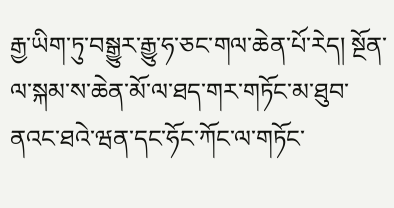རྒྱ་ཡིག་ཏུ་བསྒྱུར་རྒྱུ་ཧ་ཅང་གལ་ཆེན་པོ་རེད། སྔོན་ལ་སྐམ་ས་ཆེན་མོ་ལ་ཐད་གར་གཏོང་མ་ཐུབ་ནའང་ཐའེ་ཝན་དང་ཧོང་ཀོང་ལ་གཏོང་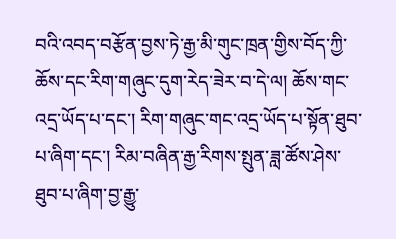བའི་འབད་བརྩོན་བྱས་ཏེ་རྒྱ་མི་གུང་ཁྲན་གྱིས་བོད་ཀྱི་ཆོས་དང་རིག་གཞུང་དུག་རེད་ཟེར་བ་དེ་ལ། ཆོས་གང་འདྲ་ཡོད་པ་དང་། རིག་གཞུང་གང་འདྲ་ཡོད་པ་སྟོན་ཐུབ་པ་ཞིག་དང་། རིམ་བཞིན་རྒྱ་རིགས་སྤུན་ཟླ་ཚོས་ཤེས་ཐུབ་པ་ཞིག་བྱ་རྒྱུ་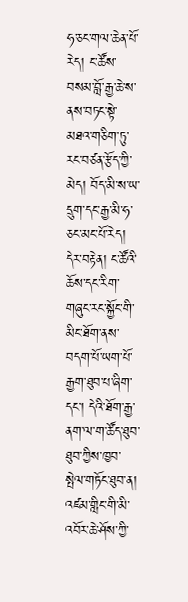ཧ་ཅང་གལ་ཆེན་པོ་རེད། ང་ཚོས་བསམ་བློ་རྒྱ་ཆེ་ས་ནས་བཏང་སྟེ་མཐའ་གཅིག་ཏུ་རང་བཙན་རྩོད་ཀྱི་མེད། བོད་མི་ས་ཡ་དྲུག་དང་རྒྱ་མི་ཧ་ཅང་མང་པོ་རེད། དེར་བརྟེན། ང་ཚོའི་ཆོས་དང་རིག་གཞུང་རང་སྐྱོང་གི་མིང་ཐོག་ནས་བདག་པོ་ཡག་པོ་རྒྱག་ཐུབ་པ་ཞིག་དང་། དེའི་ཐོག་རྒྱ་ནག་ལ་ག་ཚོད་ཐུབ་ཐུབ་ཀྱིས་ཁྱབ་སྤེལ་གཏོང་ཐུབ་ན། འཛམ་གླིང་གི་མི་འབོར་ཆེ་ཤོས་ཀྱི་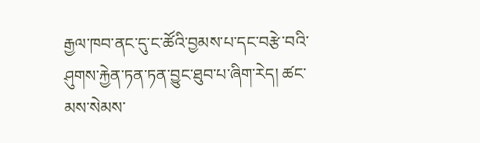རྒྱལ་ཁབ་ནང་དུ་ང་ཚོའི་བྱམས་པ་དང་བརྩེ་བའི་ཤུགས་རྐྱེན་ཏན་ཏན་བྱུང་ཐུབ་པ་ཞིག་རེད། ཚང་མས་སེམས་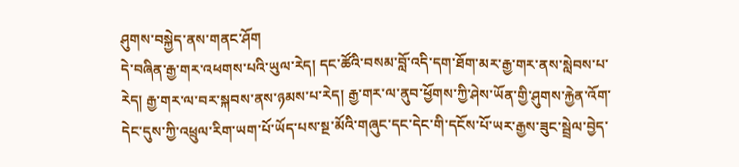ཤུགས་བསྐྱེད་ནས་གནང་ཤོག
དེ་བཞིན་རྒྱ་གར་འཕགས་པའི་ཡུལ་རེད། དང་ཚོའི་བསམ་བློ་འདི་དག་ཐོག་མར་རྒྱ་གར་ནས་སླེབས་པ་རེད། རྒྱ་གར་ལ་བར་སྐབས་ནས་ཉམས་པ་རེད། རྒྱ་གར་ལ་ནུབ་ཕྱོགས་ཀྱི་ཤེས་ཡོན་གྱི་ཤུགས་རྐྱེན་འོག་དེང་དུས་ཀྱི་འཕྲུལ་རིག་ཡག་པོ་ཡོད་པས་སྔ་མོའི་གཞུང་དང་དེང་གི་དངོས་པོ་ཡར་རྒྱས་ཟུང་སྦྲེལ་བྱེད་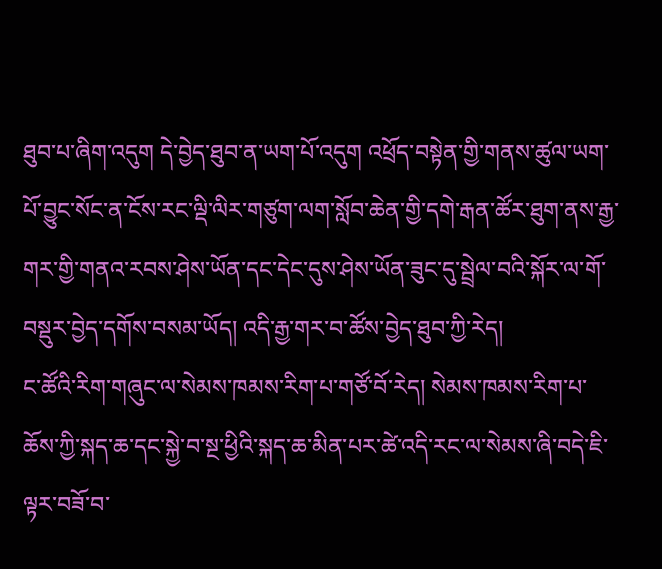ཐུབ་པ་ཞིག་འདུག དེ་བྱེད་ཐུབ་ན་ཡག་པོ་འདུག འཕྲོད་བསྟེན་གྱི་གནས་ཚུལ་ཡག་པོ་བྱུང་སོང་ན་ངོས་རང་ལྡི་ལིར་གཙུག་ལག་སློབ་ཆེན་གྱི་དགེ་རྒན་ཚོར་ཐུག་ནས་རྒྱ་གར་གྱི་གནའ་རབས་ཤེས་ཡོན་དང་དེང་དུས་ཤེས་ཡོན་ཟུང་དུ་སྦྲེལ་བའི་སྐོར་ལ་གོ་བསྡུར་བྱེད་དགོས་བསམ་ཡོད། འདི་རྒྱ་གར་བ་ཚོས་བྱེད་ཐུབ་ཀྱི་རེད།
ང་ཚོའི་རིག་གཞུང་ལ་སེམས་ཁམས་རིག་པ་གཙོ་བོ་རེད། སེམས་ཁམས་རིག་པ་ཆོས་ཀྱི་སྐད་ཆ་དང་སྐྱེ་བ་སྔ་ཕྱིའི་སྐད་ཆ་མིན་པར་ཚེ་འདི་རང་ལ་སེམས་ཞི་བདེ་ཇི་ལྟར་བཟོ་བ་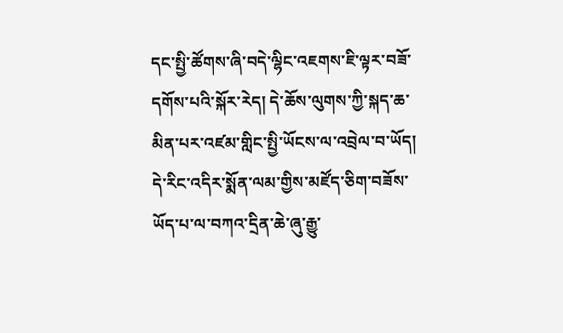དང་སྤྱི་ཚོགས་ཞི་བདེ་ལྷིང་འཇགས་ཇི་ལྟར་བཟོ་དགོས་པའི་སྐོར་རེད། དེ་ཆོས་ལུགས་ཀྱི་སྐད་ཆ་མིན་པར་འཛམ་གླིང་སྤྱི་ཡོངས་ལ་འབྲེལ་བ་ཡོད། དེ་རིང་འདིར་སྨོན་ལམ་གྱིས་མཛོད་ཅིག་བཟོས་ཡོད་པ་ལ་བཀའ་དྲིན་ཆེ་ཞུ་རྒྱུ་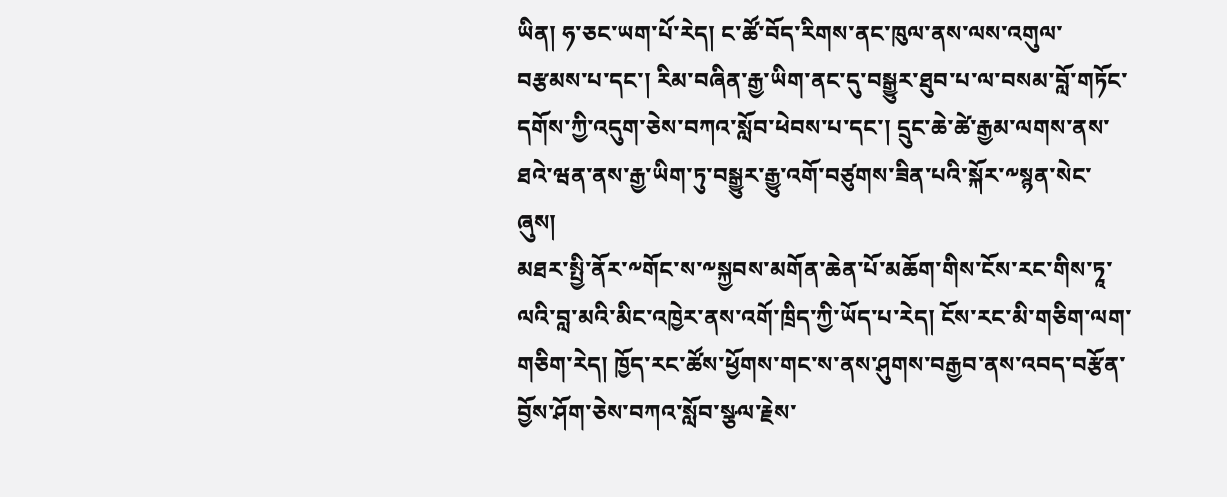ཡིན། ཧ་ཅང་ཡག་པོ་རེད། ང་ཚོ་བོད་རིགས་ནང་ཁུལ་ནས་ལས་འགུལ་བརྩམས་པ་དང་། རིམ་བཞིན་རྒྱ་ཡིག་ནང་དུ་བསྒྱུར་ཐུབ་པ་ལ་བསམ་བློ་གཏོང་དགོས་ཀྱི་འདུག་ཅེས་བཀའ་སློབ་ཕེབས་པ་དང་། དྲུང་ཆེ་ཚེ་རྒྱམ་ལགས་ནས་ཐའེ་ཝན་ནས་རྒྱ་ཡིག་ཏུ་བསྒྱུར་རྒྱུ་འགོ་བཙུགས་ཟིན་པའི་སྐོར་༸སྙན་སེང་ཞུས།
མཐར་སྤྱི་ནོར་༸གོང་ས་༸སྐྱབས་མགོན་ཆེན་པོ་མཆོག་གིས་ངོས་རང་གིས་ཏཱ་ལའི་བླ་མའི་མིང་འཁྱེར་ནས་འགོ་ཁྲིད་ཀྱི་ཡོད་པ་རེད། ངོས་རང་མི་གཅིག་ལག་གཅིག་རེད། ཁྱོད་རང་ཚོས་ཕྱོགས་གང་ས་ནས་ཤུགས་བརྒྱབ་ནས་འབད་བརྩོན་བྱོས་ཤོག་ཅེས་བཀའ་སློབ་སྩལ་རྗེས་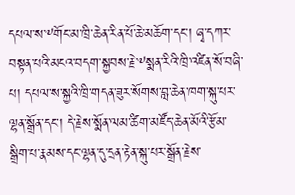དཔལ་ས་༸གོང་མ་ཁྲི་ཆེན་རིན་པོ་ཆེ་མཆོག་དང་། ཞྭ་དཀར་བསྟན་པའི་མངའ་བདག་སྐྱབས་རྗེ་༸སྨན་རིའི་ཁྲི་འཛིན་སོ་བཞི་པ། དཔལ་ས་སྐྱའི་ཁྲི་གདན་ཟུར་སོགས་བླ་ཆེན་ཁག་སྐུ་པར་ལྷན་སྒྲོན་དང་། དེ་རྗེས་སྨོན་ལམ་ཚིག་མཛོད་ཆེན་མོའི་རྩོམ་སྒྲིག་པ་རྣམས་དང་ལྷན་དུ་དྲན་རྟེན་སྐུ་པར་སྒྲོན་རྗེས་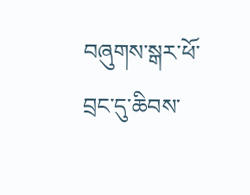བཞུགས་སྒར་ཕོ་བྲང་དུ་ཆིབས་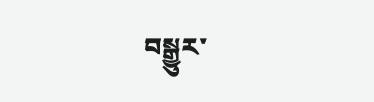བསྒྱུར་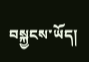བསྐྱངས་ཡོད།